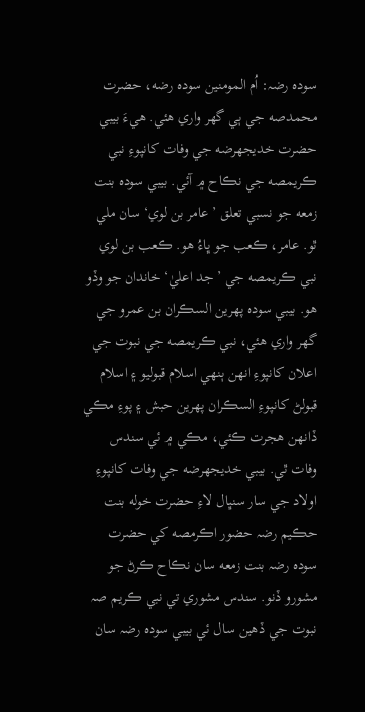سوده رضہ: اُم المومنين سوده رضه، حضرت محمدصه جي ٻي گهر واري هئي. هيءَ بيبي حضرت خديجهرضه جي وفات کانپوءِ نبي ڪريمصه جي نڪاح ۾ آئي. بيبي سوده بنت زمعه جو نسبي تعلق ’عامر بن لوي‘ سان ملي ٿو. عامر، ڪعب جو ڀاءُ هو. ڪعب بن لوي نبي ڪريمصه جي ’جد اعليٰ‘ خاندان جو وڏو هو. بيبي سوده پهرين السڪران بن عمرو جي گهر واري هئي، نبي ڪريمصه جي نبوت جي اعلان کانپوءِ انهن ٻنهي اسلام قبوليو ۽ اسلام قبولڻ کانپوءِ السڪران پهرين حبش ۽ پوءِ مڪي ڏانهن هجرت ڪئي، مڪي ۾ ئي سندس وفات ٿي. بيبي خديجهرضه جي وفات کانپوءِ اولاد جي سار سنڀال لاءِ حضرت خوله بنت حڪيم رضہ حضور اڪرمصه کي حضرت سوده رضہ بنت زمعه سان نڪاح ڪرڻ جو مشورو ڏنو. سندس مشوري تي نبي ڪريم صہ نبوت جي ڏهين سال ئي بيبي سوده رضہ سان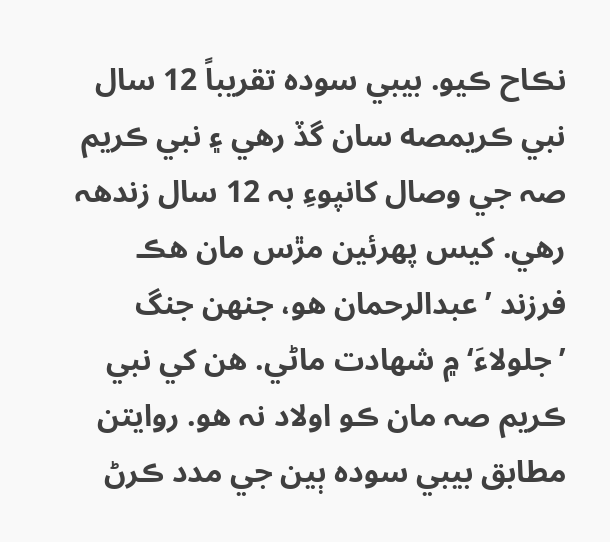نڪاح ڪيو. بيبي سوده تقريباً 12 سال نبي ڪريمصه سان گڏ رهي ۽ نبي ڪريم صہ جي وصال کانپوءِ بہ 12 سال زندھہ رهي. کيس پهرئين مڙس مان هڪ فرزند ’عبدالرحمان هو، جنهن جنگ ’جلولاءَ‘ ۾ شهادت ماڻي. هن کي نبي ڪريم صہ مان ڪو اولاد نہ هو. روايتن مطابق بيبي سوده ٻين جي مدد ڪرڻ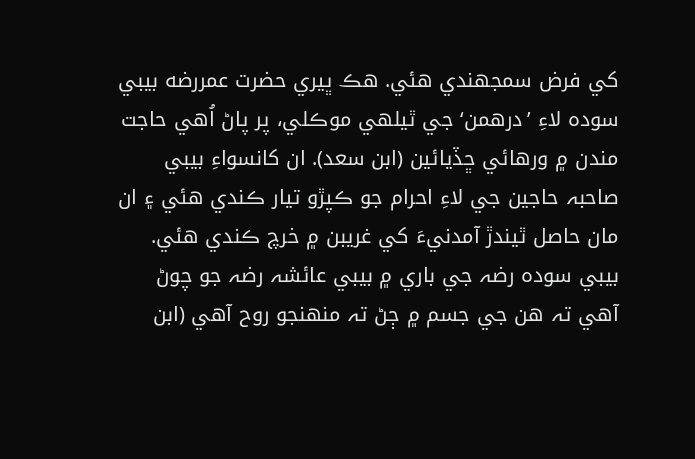کي فرض سمجهندي هئي. هڪ ڀيري حضرت عمررضه بيبي سوده لاءِ ’درهمن‘ جي ٿيلهي موڪلي، پر پاڻ اُهي حاجت مندن ۾ ورهائي ڇڏيائين (ابن سعد). ان کانسواءِ بيبي صاحبہ حاجين جي لاءِ احرام جو ڪپڙو تيار ڪندي هئي ۽ ان مان حاصل ٿيندڙ آمدنيءَ کي غريبن ۾ خرچ ڪندي هئي. بيبي سوده رضہ جي باري ۾ بيبي عائشہ رضہ جو چوڻ آهي تہ هن جي جسم ۾ ڄڻ تہ منهنجو روح آهي (ابن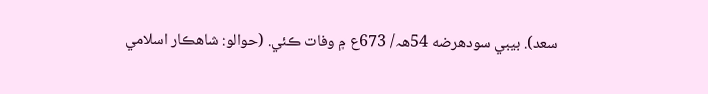سعد). بيبي سودهرضه 54ھہ/ 673ع ۾ وفات ڪئي. (حوالو: شاهڪار اسلامي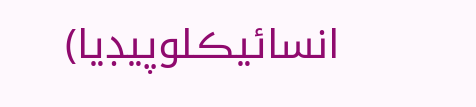انسائيڪلوپيڊيا)